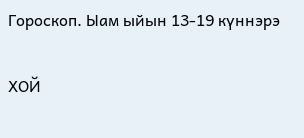Гороскоп. Ыам ыйын 13-19 күннэрэ

ХОЙ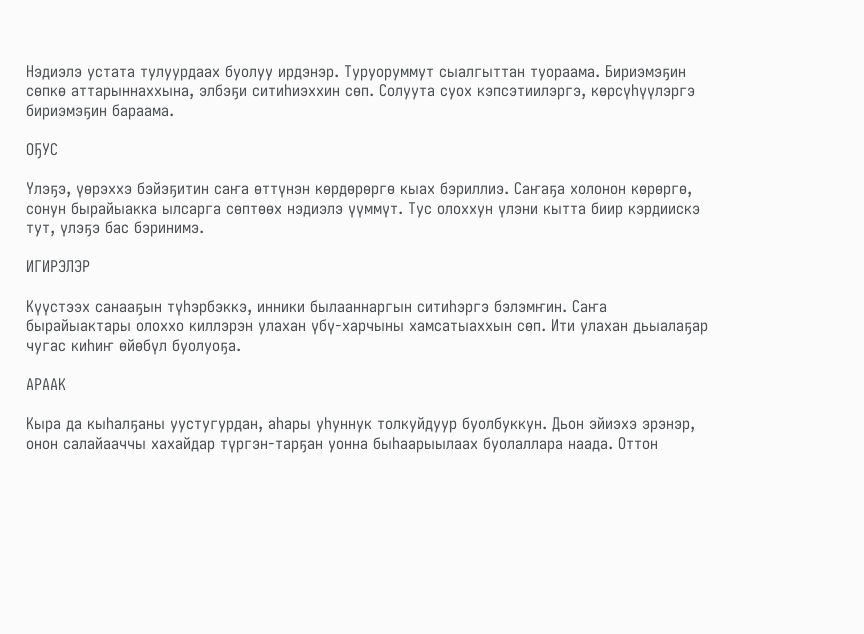Нэдиэлэ устата тулуурдаах буолуу ирдэнэр. Туруоруммут сыалгыттан туораама. Бириэмэҕин сөпкө аттарыннаххына, элбэҕи ситиһиэххин сөп. Солуута суох кэпсэтиилэргэ, көрсүһүүлэргэ бириэмэҕин бараама.

ОҔУС

Үлэҕэ, үөрэххэ бэйэҕитин саҥа өттүнэн көрдөрөргө кыах бэриллиэ. Саҥаҕа холонон көрөргө, сонун бырайыакка ылсарга сөптөөх нэдиэлэ үүммүт. Тус олоххун үлэни кытта биир кэрдиискэ тут, үлэҕэ бас бэринимэ.

ИГИРЭЛЭР

Күүстээх санааҕын түһэрбэккэ, инники былааннаргын ситиһэргэ бэлэмҥин. Саҥа бырайыактары олоххо киллэрэн улахан үбү-харчыны хамсатыаххын сөп. Ити улахан дьыалаҕар чугас киһиҥ өйөбүл буолуоҕа.

АРААК

Кыра да кыһалҕаны уустугурдан, аһары уһуннук толкуйдуур буолбуккун. Дьон эйиэхэ эрэнэр, онон салайааччы хахайдар түргэн-тарҕан уонна быһаарыылаах буолаллара наада. Оттон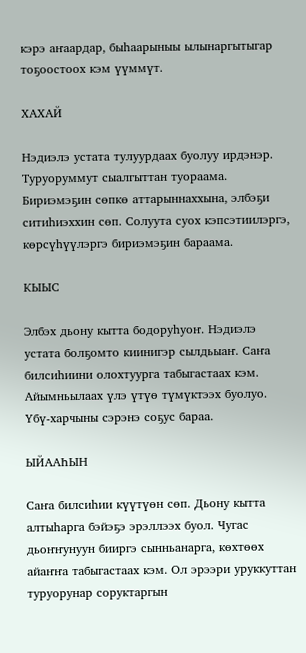кэрэ аҥаардар, быһаарыныы ылынаргытыгар тоҕоостоох кэм үүммүт.

ХАХАЙ

Нэдиэлэ устата тулуурдаах буолуу ирдэнэр. Туруоруммут сыалгыттан туораама. Бириэмэҕин сөпкө аттарыннаххына, элбэҕи ситиһиэххин сөп. Солуута суох кэпсэтиилэргэ, көрсүһүүлэргэ бириэмэҕин бараама.

КЫЫС

Элбэх дьону кытта бодоруһуоҥ. Нэдиэлэ устата болҕомто киинигэр сылдьыаҥ. Саҥа билсиһиини олохтуурга табыгастаах кэм. Айымньылаах үлэ үтүө түмүктээх буолуо. Үбү-харчыны сэрэнэ соҕус бараа.

ЫЙААҺЫН

Саҥа билсиһии күүтүөн сөп. Дьону кытта алтыһарга бэйэҕэ эрэллээх буол. Чугас дьоҥҥунуун бииргэ сынньанарга, көхтөөх айаҥҥа табыгастаах кэм. Ол эрээри уруккуттан туруорунар соруктаргын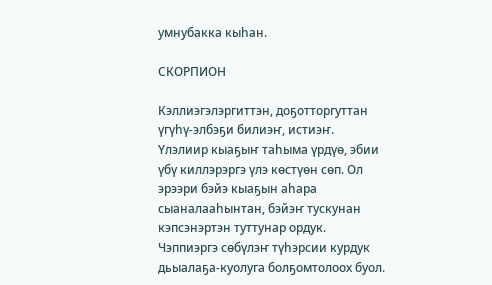умнубакка кыһан.

СКОРПИОН

Кэллиэгэлэргиттэн, доҕотторгуттан үгүһү-элбэҕи билиэҥ, истиэҥ. Үлэлиир кыаҕыҥ таһыма үрдүө, эбии үбү киллэрэргэ үлэ көстүөн сөп. Ол эрээри бэйэ кыаҕын аһара сыаналааһынтан, бэйэҥ тускунан кэпсэнэртэн туттунар ордук. Чэппиэргэ сөбүлэҥ түһэрсии курдук дьыалаҕа-куолуга болҕомтолоох буол.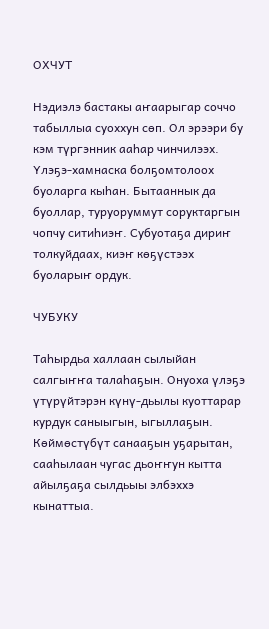ОХЧУТ

Нэдиэлэ бастакы аҥаарыгар соччо табыллыа суоххун сөп. Ол эрээри бу кэм түргэнник ааһар чинчилээх. Үлэҕэ-хамнаска болҕомтолоох буоларга кыһан. Бытааннык да буоллар, туруоруммут соруктаргын чопчу ситиһиэҥ. Субуотаҕа дириҥ толкуйдаах, киэҥ көҕүстээх буоларыҥ ордук.

ЧУБУКУ

Таһырдьа халлаан сылыйан салгыҥҥа талаһаҕын. Онуоха үлэҕэ үтүрүйтэрэн күнү-дьылы куоттарар курдук саныыгын, ыгыллаҕын. Көймөстүбүт санааҕын уҕарытан, сааһылаан чугас дьоҥҥун кытта айылҕаҕа сылдьыы элбэххэ кынаттыа.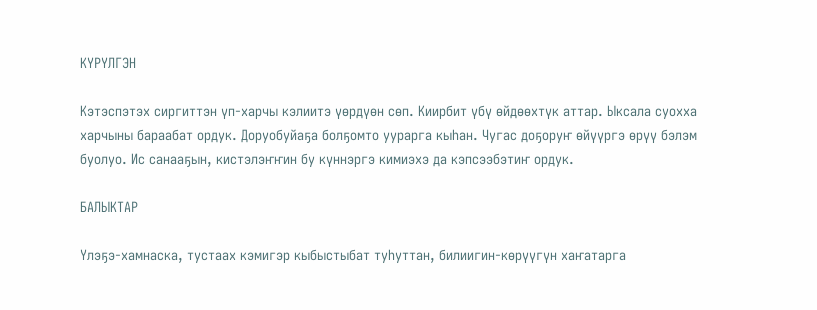КҮРҮЛГЭН

Кэтэспэтэх сиргиттэн үп-харчы кэлиитэ үөрдүөн сөп. Киирбит үбү өйдөөхтүк аттар. Ыксала суохха харчыны бараабат ордук. Доруобуйаҕа болҕомто уурарга кыһан. Чугас доҕоруҥ өйүүргэ өрүү бэлэм буолуо. Ис санааҕын, кистэлэҥҥин бу күннэргэ кимиэхэ да кэпсээбэтиҥ ордук.

БАЛЫКТАР

Үлэҕэ-хамнаска, тустаах кэмигэр кыбыстыбат туһуттан, билиигин-көрүүгүн хаҥатарга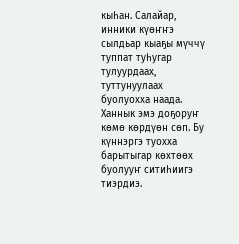кыһан. Салайар, инники күөҥҥэ сылдьар кыаҕы мүччү туппат туһугар тулуурдаах, туттунуулаах буолуохха наада. Ханнык эмэ доҕоруҥ көмө көрдүөн сөп. Бу күннэргэ туохха барытыгар көхтөөх буолууҥ ситиһиигэ тиэрдиэ.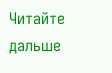Читайте дальше